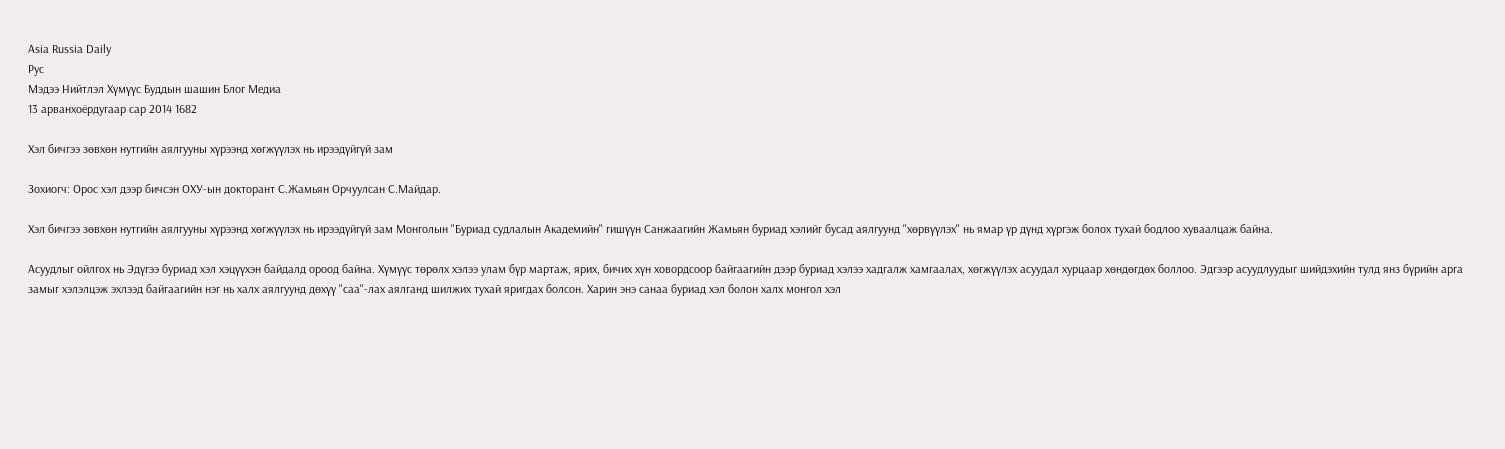Asia Russia Daily
Рус
Мэдээ Нийтлэл Хүмүүс Буддын шашин Блог Медиа
13 арванхоёрдугаар сар 2014 1682

Хэл бичгээ зөвхөн нутгийн аялгууны хүрээнд хөгжүүлэх нь ирээдүйгүй зам

Зохиогч: Орос хэл дээр бичсэн ОХУ-ын докторант С.Жамьян Орчуулсан С.Майдар.

Хэл бичгээ зөвхөн нутгийн аялгууны хүрээнд хөгжүүлэх нь ирээдүйгүй зам Монголын "Буриад судлалын Академийн" гишүүн Санжаагийн Жамьян буриад хэлийг бусад аялгуунд "хөрвүүлэх" нь ямар үр дүнд хүргэж болох тухай бодлоо хуваалцаж байна.

Асуудлыг ойлгох нь Эдүгээ буриад хэл хэцүүхэн байдалд ороод байна. Хүмүүс төрөлх хэлээ улам бүр мартаж, ярих, бичих хүн ховордсоор байгаагийн дээр буриад хэлээ хадгалж хамгаалах, хөгжүүлэх асуудал хурцаар хөндөгдөх боллоо. Эдгээр асуудлуудыг шийдэхийн тулд янз бүрийн арга замыг хэлэлцэж эхлээд байгаагийн нэг нь халх аялгуунд дөхүү "саа"-лах аялганд шилжих тухай яригдах болсон. Харин энэ санаа буриад хэл болон халх монгол хэл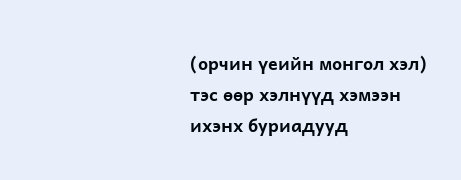(орчин үеийн монгол хэл) тэс өөр хэлнүүд хэмээн ихэнх буриадууд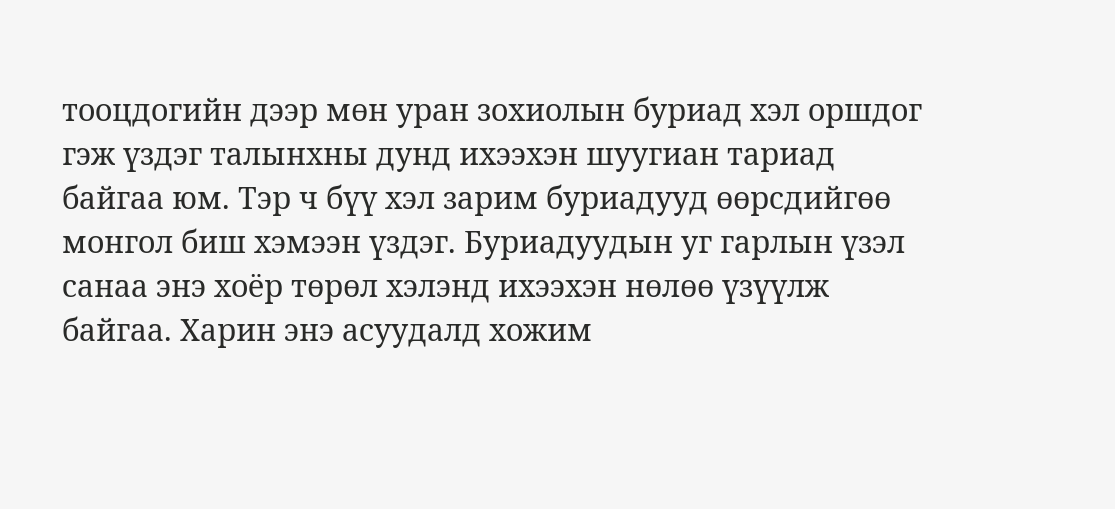тооцдогийн дээр мөн уран зохиолын буриад хэл оршдог гэж үздэг талынхны дунд ихээхэн шуугиан тариад байгаа юм. Тэр ч бүү хэл зарим буриадууд өөрсдийгөө монгол биш хэмээн үздэг. Буриадуудын уг гарлын үзэл санаа энэ хоёр төрөл хэлэнд ихээхэн нөлөө үзүүлж байгаа. Харин энэ асуудалд хожим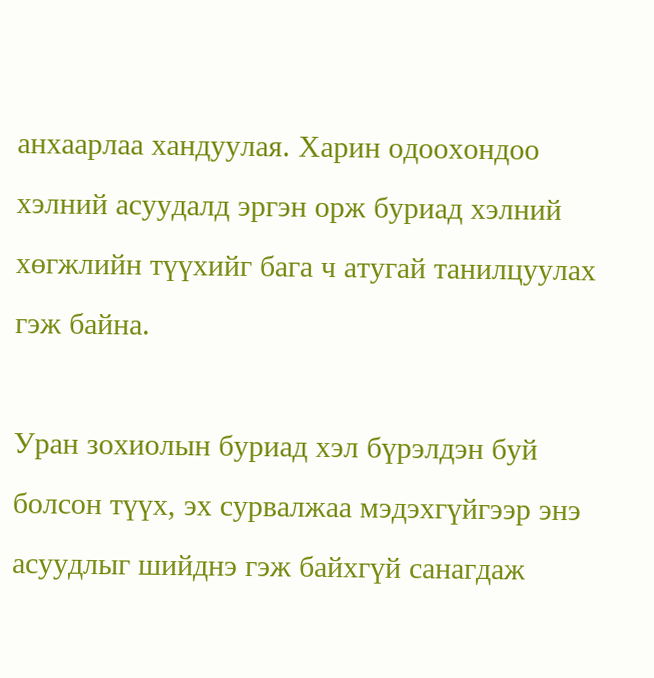анхаарлаа хандуулая. Харин одоохондоо хэлний асуудалд эргэн орж буриад хэлний хөгжлийн түүхийг бага ч атугай танилцуулах гэж байна.

Уран зохиолын буриад хэл бүрэлдэн буй болсон түүх, эх сурвалжаа мэдэхгүйгээр энэ асуудлыг шийднэ гэж байхгүй санагдаж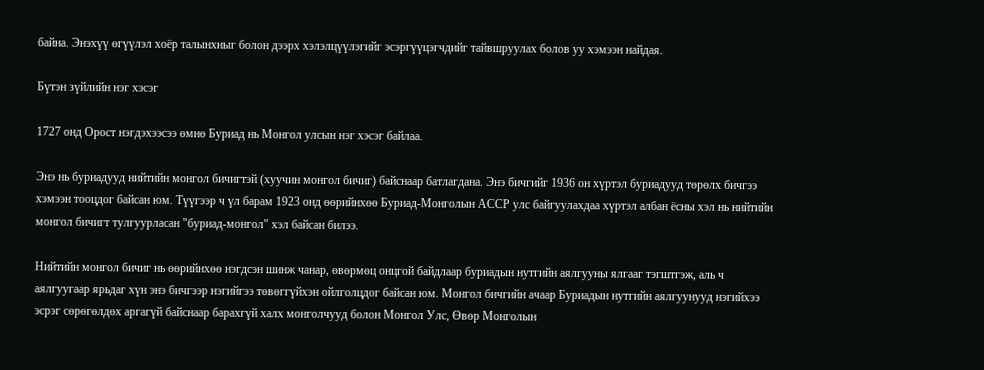байна. Энэхүү өгүүлэл хоёр талынхныг болон дээрх хэлэлцүүлэгийг эсэргүүцэгчдийг тайвшруулах болов уу хэмээн найдая.

Бүтэн зүйлийн нэг хэсэг

1727 онд Орост нэгдэхээсээ өмнө Буриад нь Монгол улсын нэг хэсэг байлаа.

Энэ нь буриадууд нийтийн монгол бичигтэй (хуучин монгол бичиг) байснаар батлагдана. Энэ бичгийг 1936 он хүртэл буриадууд төрөлх бичгээ хэмээн тооцдог байсан юм. Түүгээр ч үл барам 1923 онд өөрийнхөө Буриад-Монголын АССР улс байгуулахдаа хүртэл албан ёсны хэл нь нийтийн монгол бичигт тулгуурласан "буриад-монгол" хэл байсан билээ.

Нийтийн монгол бичиг нь өөрийнхөө нэгдсэн шинж чанар, өвөрмөц онцгой байдлаар буриадын нутгийн аялгууны ялгааг тэгштгэж, аль ч аялгуугаар ярьдаг хүн энэ бичгээр нэгийгээ төвөггүйхэн ойлголцдог байсан юм. Монгол бичгийн ачаар Буриадын нутгийн аялгуунууд нэгийхээ эсрэг сөрөгөлдөх аргагүй байснаар барахгүй халх монголчууд болон Монгол Улс, Өвөр Монголын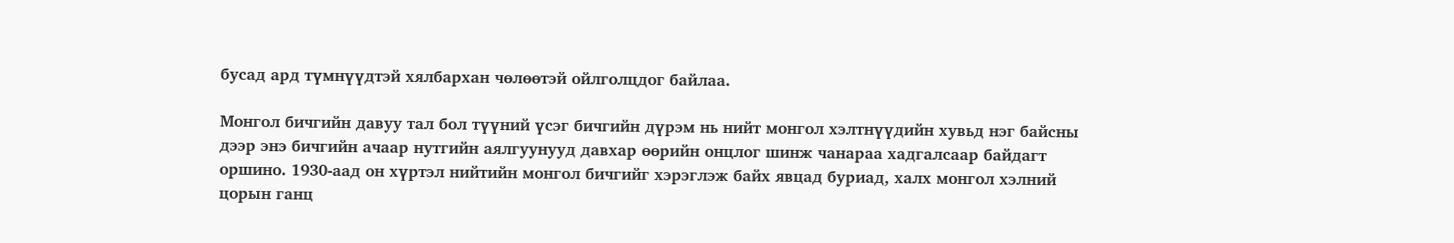бусад ард түмнүүдтэй хялбархан чөлөөтэй ойлголцдог байлаа.

Монгол бичгийн давуу тал бол түүний үсэг бичгийн дүрэм нь нийт монгол хэлтнүүдийн хувьд нэг байсны дээр энэ бичгийн ачаар нутгийн аялгуунууд давхар өөрийн онцлог шинж чанараа хадгалсаар байдагт оршино. 1930-аад он хүртэл нийтийн монгол бичгийг хэрэглэж байх явцад буриад, халх монгол хэлний цорын ганц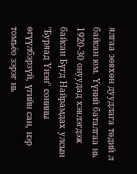ялгаа зөвхөн дуудлага төдий л байсан юм. Үүний баталгаа нь 1920-30 онуудад хэвлэгдэж байсан Бүгд Найрамдах улсын "Буряад Үнэн" сонины өгүүлбэрзүй, үгийн сан, нэр томъёо зэрэг нь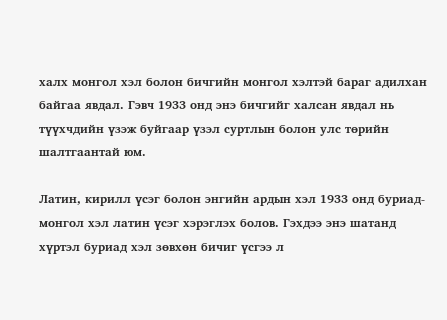халх монгол хэл болон бичгийн монгол хэлтэй бараг адилхан байгаа явдал. Гэвч 1933 онд энэ бичгийг халсан явдал нь түүхчдийн үзэж буйгаар үзэл суртлын болон улс төрийн шалтгаантай юм.

Латин, кирилл үсэг болон энгийн ардын хэл 1933 онд буриад-монгол хэл латин үсэг хэрэглэх болов. Гэхдээ энэ шатанд хүртэл буриад хэл зөвхөн бичиг үсгээ л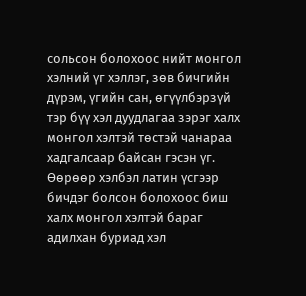сольсон болохоос нийт монгол хэлний үг хэллэг, зөв бичгийн дүрэм, үгийн сан, өгүүлбэрзүй тэр бүү хэл дуудлагаа зэрэг халх монгол хэлтэй төстэй чанараа хадгалсаар байсан гэсэн үг. Өөрөөр хэлбэл латин үсгээр бичдэг болсон болохоос биш халх монгол хэлтэй бараг адилхан буриад хэл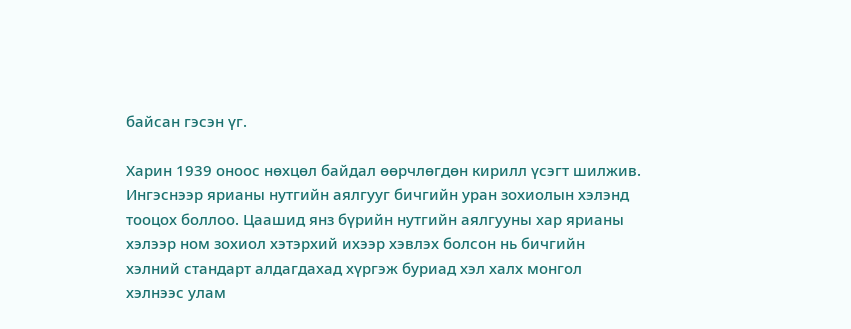байсан гэсэн үг.

Харин 1939 оноос нөхцөл байдал өөрчлөгдөн кирилл үсэгт шилжив. Ингэснээр ярианы нутгийн аялгууг бичгийн уран зохиолын хэлэнд тооцох боллоо. Цаашид янз бүрийн нутгийн аялгууны хар ярианы хэлээр ном зохиол хэтэрхий ихээр хэвлэх болсон нь бичгийн хэлний стандарт алдагдахад хүргэж буриад хэл халх монгол хэлнээс улам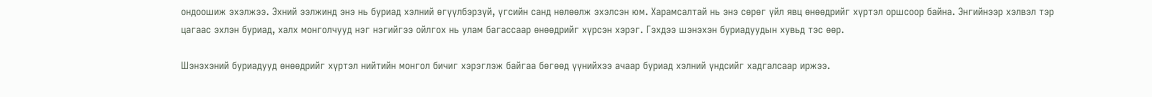ондоошиж эхэлжээ. Эхний ээлжинд энэ нь буриад хэлний өгүүлбэрзүй, үгсийн санд нөлөөлж эхэлсэн юм. Харамсалтай нь энэ сөрөг үйл явц өнөөдрийг хүртэл оршсоор байна. Энгийнээр хэлвэл тэр цагаас эхлэн буриад, халх монголчууд нэг нэгийгээ ойлгох нь улам багассаар өнөөдрийг хүрсэн хэрэг. Гэхдээ шэнэхэн буриадуудын хувьд тэс өөр.

Шэнэхэний буриадууд өнөөдрийг хүртэл нийтийн монгол бичиг хэрэглэж байгаа бөгөөд үүнийхээ ачаар буриад хэлний үндсийг хадгалсаар иржээ.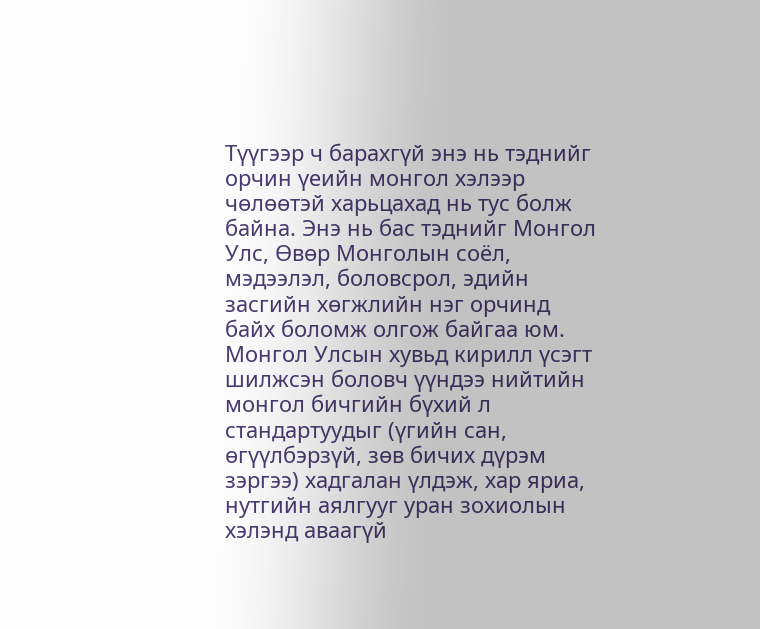Түүгээр ч барахгүй энэ нь тэднийг орчин үеийн монгол хэлээр чөлөөтэй харьцахад нь тус болж байна. Энэ нь бас тэднийг Монгол Улс, Өвөр Монголын соёл, мэдээлэл, боловсрол, эдийн засгийн хөгжлийн нэг орчинд байх боломж олгож байгаа юм. Монгол Улсын хувьд кирилл үсэгт шилжсэн боловч үүндээ нийтийн монгол бичгийн бүхий л стандартуудыг (үгийн сан, өгүүлбэрзүй, зөв бичих дүрэм зэргээ) хадгалан үлдэж, хар яриа, нутгийн аялгууг уран зохиолын хэлэнд аваагүй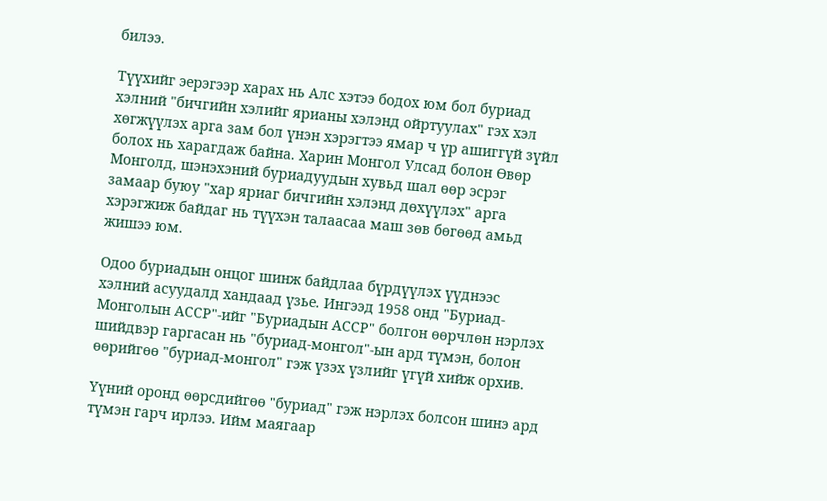билээ.

Түүхийг эерэгээр харах нь Алс хэтээ бодох юм бол буриад хэлний "бичгийн хэлийг ярианы хэлэнд ойртуулах" гэх хэл хөгжүүлэх арга зам бол үнэн хэрэгтээ ямар ч үр ашиггүй зүйл болох нь харагдаж байна. Харин Монгол Улсад болон Өвөр Монголд, шэнэхэний буриадуудын хувьд шал өөр эсрэг замаар буюу "хар яриаг бичгийн хэлэнд дөхүүлэх" арга хэрэгжиж байдаг нь түүхэн талаасаа маш зөв бөгөөд амьд жишээ юм.

Одоо буриадын онцог шинж байдлаа бүрдүүлэх үүднээс хэлний асуудалд хандаад үзье. Ингээд 1958 онд "Буриад-Монголын АССР"-ийг "Буриадын АССР" болгон өөрчлөн нэрлэх шийдвэр гаргасан нь "буриад-монгол"-ын ард түмэн, болон өөрийгөө "буриад-монгол" гэж үзэх үзлийг үгүй хийж орхив.

Үүний оронд өөрсдийгөө "буриад" гэж нэрлэх болсон шинэ ард түмэн гарч ирлээ. Ийм маягаар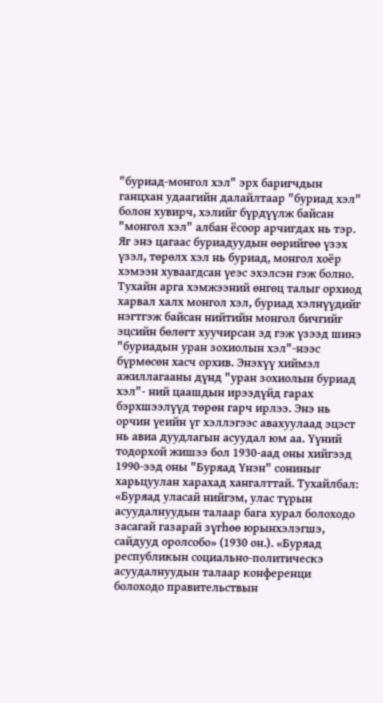"буриад-монгол хэл" эрх баригчдын ганцхан удаагийн далайлтаар "буриад хэл" болон хувирч, хэлийг бүрдүүлж байсан "монгол хэл" албан ёсоор арчигдах нь тэр. Яг энэ цагаас буриадуудын өөрийгөө үзэх үзэл, төрөлх хэл нь буриад, монгол хоёр хэмээн хуваагдсан үеэс эхэлсэн гэж болно. Тухайн арга хэмжээний өнгөц талыг орхиод харвал халх монгол хэл, буриад хэлнүүдийг нэгтгэж байсан нийтийн монгол бичгийг эцсийн бөлөгт хуучирсан эд гэж үзээд шинэ "буриадын уран зохиолын хэл"-нээс бүрмөсөн хасч орхив. Энэхүү хиймэл ажиллагааны дүнд "уран зохиолын буриад хэл"- ний цаашдын ирээдүйд гарах бэрхшээлүүд төрөн гарч ирлээ. Энэ нь орчин үеийн үг хэллэгээс авахуулаад эцэст нь авиа дуудлагын асуудал юм аа. Үүний тодорхой жишээ бол 1930-аад оны хийгээд 1990-ээд оны "Буряад Үнэн" сониныг харьцуулан харахад хангалттай. Тухайлбал: «Буряад уласай нийгэм, улас түрын асуудалнуудын талаар бага хурал болоходо засагай газарай зүгhөө юрынхэлэгшэ, сайдууд оролсобо» (1930 он.). «Буряад республикын социально-политическэ асуудалнуудын талаар конференци болоходо правительствын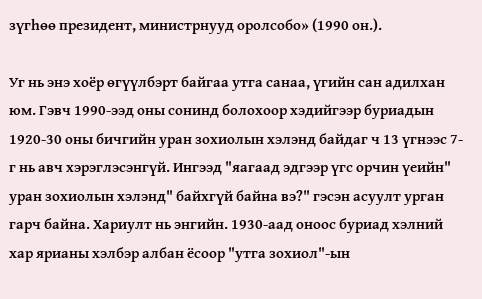зүгhөө президент, министрнууд оролсобо» (1990 он.).

Уг нь энэ хоёр өгүүлбэрт байгаа утга санаа, үгийн сан адилхан юм. Гэвч 1990-ээд оны сонинд болохоор хэдийгээр буриадын 1920-30 оны бичгийн уран зохиолын хэлэнд байдаг ч 13 үгнээс 7-г нь авч хэрэглэсэнгүй. Ингээд "яагаад эдгээр үгс орчин үеийн" уран зохиолын хэлэнд" байхгүй байна вэ?" гэсэн асуулт урган гарч байна. Хариулт нь энгийн. 1930-аад оноос буриад хэлний хар ярианы хэлбэр албан ёсоор "утга зохиол"-ын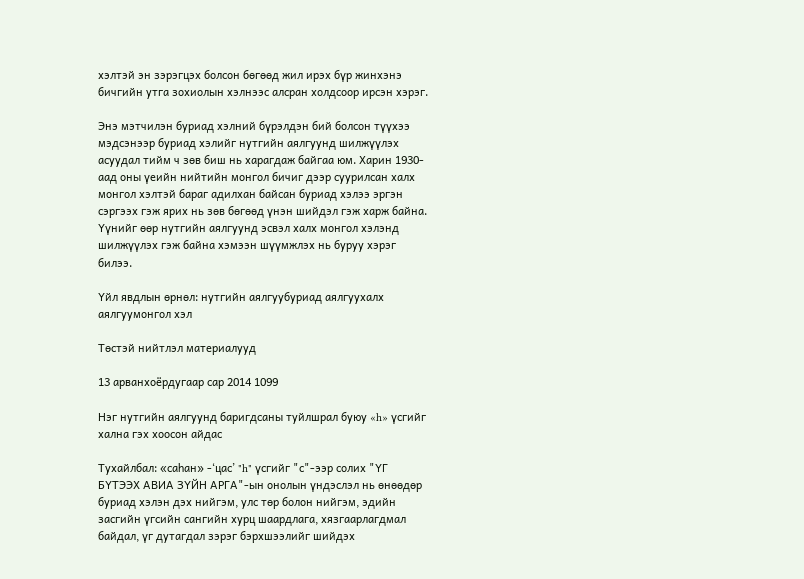хэлтэй эн зэрэгцэх болсон бөгөөд жил ирэх бүр жинхэнэ бичгийн утга зохиолын хэлнээс алсран холдсоор ирсэн хэрэг.

Энэ мэтчилэн буриад хэлний бүрэлдэн бий болсон түүхээ мэдсэнээр буриад хэлийг нутгийн аялгуунд шилжүүлэх асуудал тийм ч зөв биш нь харагдаж байгаа юм. Харин 1930-аад оны үеийн нийтийн монгол бичиг дээр суурилсан халх монгол хэлтэй бараг адилхан байсан буриад хэлээ эргэн сэргээх гэж ярих нь зөв бөгөөд үнэн шийдэл гэж харж байна. Үүнийг өөр нутгийн аялгуунд эсвэл халх монгол хэлэнд шилжүүлэх гэж байна хэмээн шүүмжлэх нь буруу хэрэг билээ.

Үйл явдлын өрнөл: нутгийн аялгуубуриад аялгуухалх аялгуумонгол хэл

Төстэй нийтлэл материалууд

13 арванхоёрдугаар сар 2014 1099

Нэг нутгийн аялгуунд баригдсаны туйлшрал буюу «h» үсгийг хална гэх хоосон айдас

Тухайлбал: «саhан» -‘цас’ "h" үсгийг "с"-ээр солих "ҮГ БҮТЭЭХ АВИА ЗҮЙН АРГА"-ын онолын үндэслэл нь өнөөдөр буриад хэлэн дэх нийгэм, улс төр болон нийгэм, эдийн засгийн үгсийн сангийн хурц шаардлага, хязгаарлагдмал байдал, үг дутагдал зэрэг бэрхшээлийг шийдэх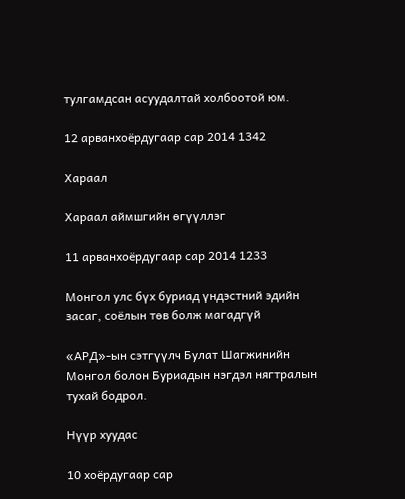тулгамдсан асуудалтай холбоотой юм.

12 арванхоёрдугаар сар 2014 1342

Хараал

Хараал аймшгийн өгүүллэг

11 арванхоёрдугаар сар 2014 1233

Монгол улс бүх буриад үндэстний эдийн засаг, соёлын төв болж магадгүй

«АРД»-ын сэтгүүлч Булат Шагжинийн Монгол болон Буриадын нэгдэл нягтралын тухай бодрол.

Нүүр хуудас

10 хоёрдугаар сар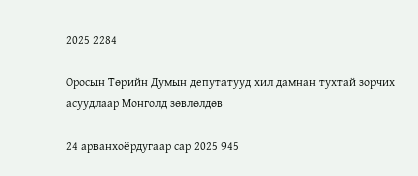2025 2284

Оросын Төрийн Думын депутатууд хил дамнан тухтай зорчих асуудлаар Монголд зөвлөлдөв

24 арванхоёрдугаар сар 2025 945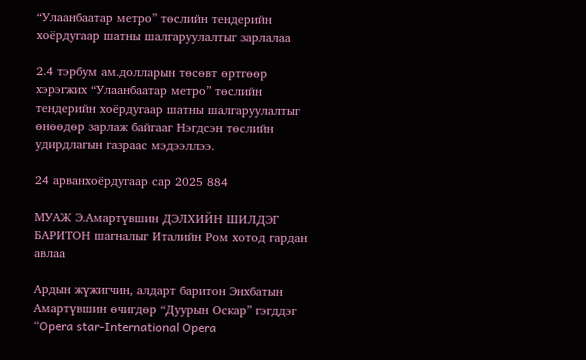“Улаанбаатар метро” төслийн тендерийн хоёрдугаар шатны шалгаруулалтыг зарлалаа

2.4 тэрбум ам.долларын төсөвт өртгөөр хэрэгжих “Улаанбаатар метро” төслийн тендерийн хоёрдугаар шатны шалгаруулалтыг өнөөдөр зарлаж байгааг Нэгдсэн төслийн удирдлагын газраас мэдээллээ.

24 арванхоёрдугаар сар 2025 884

МУАЖ Э.Амартүвшин ДЭЛХИЙН ШИЛДЭГ БАРИТОН шагналыг Италийн Ром хотод гардан авлаа

Ардын жүжигчин, алдарт баритон Энхбатын Амартүвшин өчигдөр “Дуурын Оскар” гэгддэг “Opera star-International Opera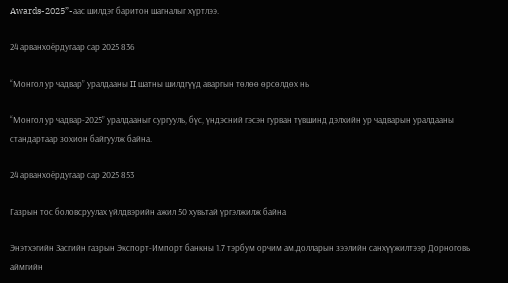Awards-2025”-аас шилдэг баритон шагналыг хүртлээ.

24 арванхоёрдугаар сар 2025 836

“Монгол ур чадвар” уралдааны II шатны шилдгүүд аваргын төлөө өрсөлдөх нь

“Монгол ур чадвар-2025” уралдааныг сургууль, бүс, үндэсний гэсэн гурван түвшинд дэлхийн ур чадварын уралдааны стандартаар зохион байгуулж байна.

24 арванхоёрдугаар сар 2025 853

Газрын тос боловсруулах үйлдвэрийн ажил 50 хувьтай үргэлжилж байна

Энэтхэгийн Засгийн газрын Экспорт-Импорт банкны 1.7 тэрбум орчим ам.долларын зээлийн санхүүжилтээр Дорноговь аймгийн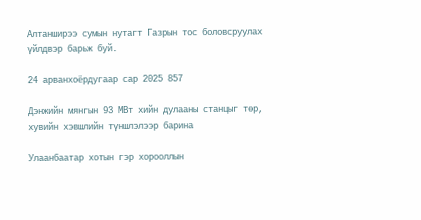Алтанширээ сумын нутагт Газрын тос боловсруулах үйлдвэр барьж буй.

24 арванхоёрдугаар сар 2025 857

Дэнжийн мянгын 93 МВт хийн дулааны станцыг төр, хувийн хэвшлийн түншлэлээр барина

Улаанбаатар хотын гэр хорооллын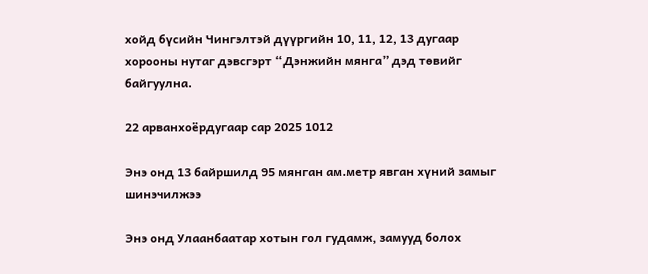хойд бүсийн Чингэлтэй дүүргийн 10, 11, 12, 13 дугаар хорооны нутаг дэвсгэрт “Дэнжийн мянга” дэд төвийг байгуулна.

22 арванхоёрдугаар сар 2025 1012

Энэ онд 13 байршилд 95 мянган ам.метр явган хүний замыг шинэчилжээ

Энэ онд Улаанбаатар хотын гол гудамж, замууд болох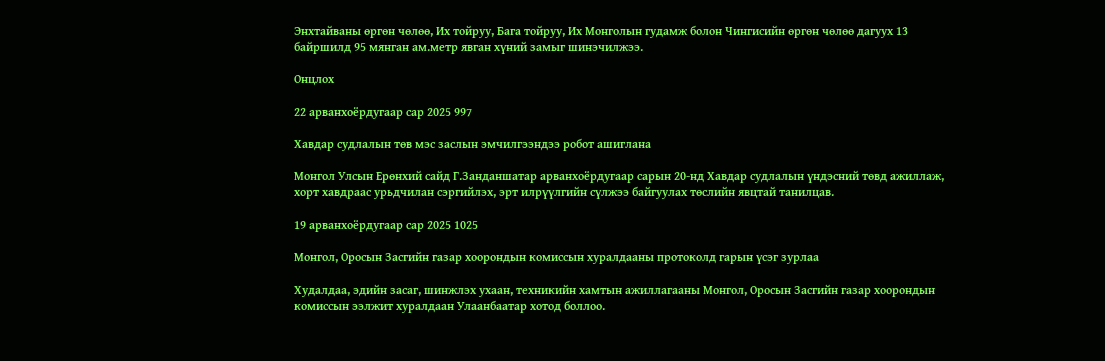Энхтайваны өргөн чөлөө, Их тойруу, Бага тойруу, Их Монголын гудамж болон Чингисийн өргөн чөлөө дагуух 13 байршилд 95 мянган ам.метр явган хүний замыг шинэчилжээ.

Онцлох

22 арванхоёрдугаар сар 2025 997

Хавдар судлалын төв мэс заслын эмчилгээндээ робот ашиглана

Монгол Улсын Ерөнхий сайд Г.Занданшатар арванхоёрдугаар сарын 20-нд Хавдар судлалын үндэсний төвд ажиллаж, хорт хавдраас урьдчилан сэргийлэх, эрт илрүүлгийн сүлжээ байгуулах төслийн явцтай танилцав.

19 арванхоёрдугаар сар 2025 1025

Монгол, Оросын Засгийн газар хоорондын комиссын хуралдааны протоколд гарын үсэг зурлаа

Худалдаа, эдийн засаг, шинжлэх ухаан, техникийн хамтын ажиллагааны Монгол, Оросын Засгийн газар хоорондын комиссын ээлжит хуралдаан Улаанбаатар хотод боллоо.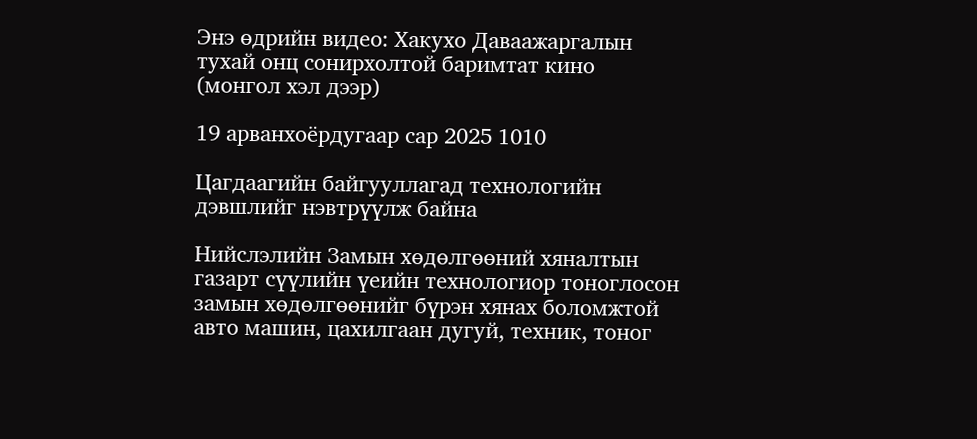Энэ өдрийн видео: Хакухо Даваажаргалын тухай онц сонирхолтой баримтат кино (монгол хэл дээр)

19 арванхоёрдугаар сар 2025 1010

Цагдаагийн байгууллагад технологийн дэвшлийг нэвтрүүлж байна

Нийслэлийн Замын хөдөлгөөний хяналтын газарт сүүлийн үеийн технологиор тоноглосон замын хөдөлгөөнийг бүрэн хянах боломжтой авто машин, цахилгаан дугуй, техник, тоног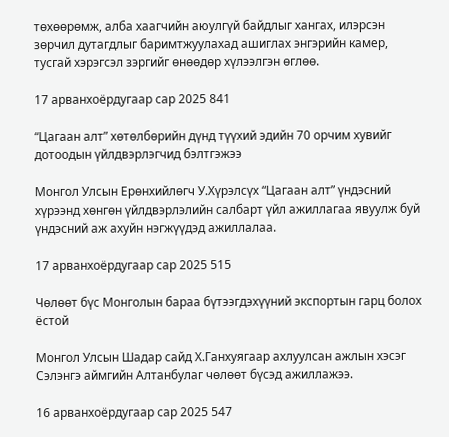төхөөрөмж, алба хаагчийн аюулгүй байдлыг хангах, илэрсэн зөрчил дутагдлыг баримтжуулахад ашиглах энгэрийн камер, тусгай хэрэгсэл зэргийг өнөөдөр хүлээлгэн өглөө.

17 арванхоёрдугаар сар 2025 841

“Цагаан алт” хөтөлбөрийн дүнд түүхий эдийн 70 орчим хувийг дотоодын үйлдвэрлэгчид бэлтгэжээ

Монгол Улсын Ерөнхийлөгч У.Хүрэлсүх “Цагаан алт” үндэсний хүрээнд хөнгөн үйлдвэрлэлийн салбарт үйл ажиллагаа явуулж буй үндэсний аж ахуйн нэгжүүдэд ажиллалаа.

17 арванхоёрдугаар сар 2025 515

Чөлөөт бүс Монголын бараа бүтээгдэхүүний экспортын гарц болох ёстой

Монгол Улсын Шадар сайд Х.Ганхуягаар ахлуулсан ажлын хэсэг Сэлэнгэ аймгийн Алтанбулаг чөлөөт бүсэд ажиллажээ.

16 арванхоёрдугаар сар 2025 547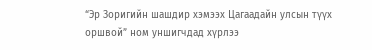“Эр Зоригийн шашдир хэмээх Цагаадайн улсын түүх оршвой” ном уншигчдад хүрлээ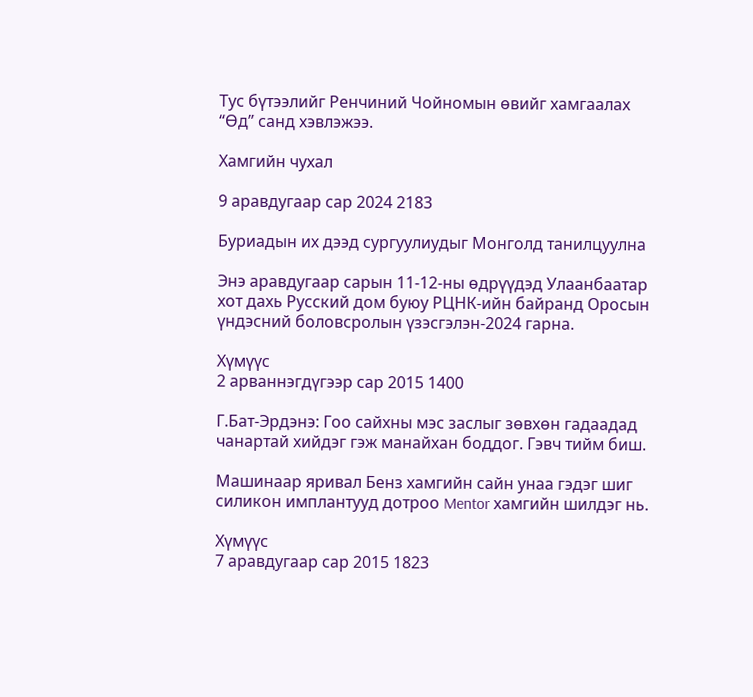Тус бүтээлийг Ренчиний Чойномын өвийг хамгаалах “Өд” санд хэвлэжээ.

Хамгийн чухал

9 аравдугаар сар 2024 2183

Буриадын их дээд сургуулиудыг Монголд танилцуулна

Энэ аравдугаар сарын 11-12-ны өдрүүдэд Улаанбаатар хот дахь Русский дом буюу РЦНК-ийн байранд Оросын үндэсний боловсролын үзэсгэлэн-2024 гарна.

Хүмүүс
2 арваннэгдүгээр сар 2015 1400

Г.Бат-Эрдэнэ: Гоо сайхны мэс заслыг зөвхөн гадаадад чанартай хийдэг гэж манайхан боддог. Гэвч тийм биш.

Машинаар яривал Бенз хамгийн сайн унаа гэдэг шиг силикон имплантууд дотроо Mentor хамгийн шилдэг нь.

Хүмүүс
7 аравдугаар сар 2015 1823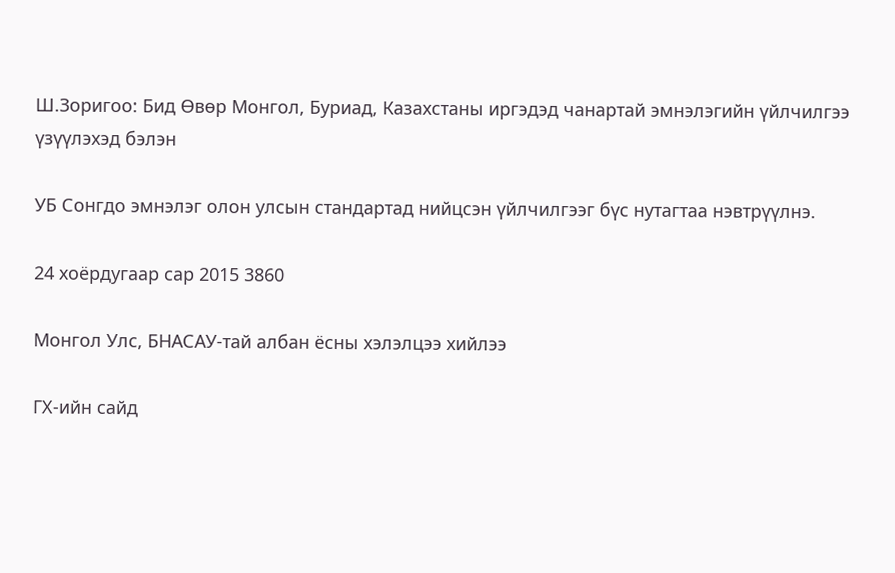Ш.Зоригоо: Бид Өвөр Монгол, Буриад, Казахстаны иргэдэд чанартай эмнэлэгийн үйлчилгээ үзүүлэхэд бэлэн

УБ Сонгдо эмнэлэг олон улсын стандартад нийцсэн үйлчилгээг бүс нутагтаа нэвтрүүлнэ.

24 хоёрдугаар сар 2015 3860

Монгол Улс, БНАСАУ-тай албан ёсны хэлэлцээ хийлээ

ГХ-ийн сайд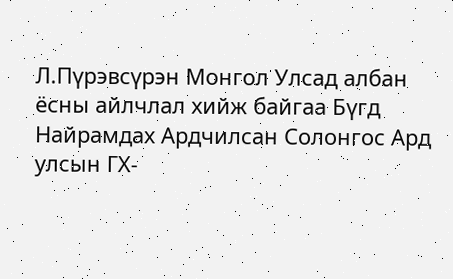Л.Пүрэвсүрэн Монгол Улсад албан ёсны айлчлал хийж байгаа Бүгд Найрамдах Ардчилсан Солонгос Ард улсын ГХ-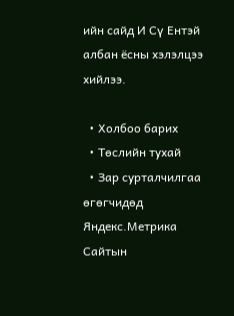ийн сайд И Сү Ентэй албан ёсны хэлэлцээ хийлээ.

  • Холбоо барих
  • Төслийн тухай
  • Зар сурталчилгаа өгөгчидөд
Яндекс.Метрика
Сайтын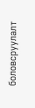боловсруулалт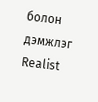болон дэмжлэг
Realist